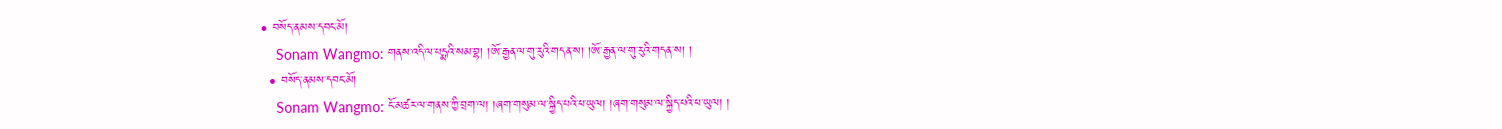• བསོད་ནམས་དབང་མོ།
    Sonam Wangmo: གནས་འདི་ལ་པདྨའི་སམ་བྷ། །ཨོ་རྒྱན་ལ་གུ་རུའི་གདན་ས། །ཨོ་རྒྱན་ལ་གུ་རུའི་གདན་ས། །
  • བསོད་ནམས་དབང་མོ།
    Sonam Wangmo: ངོ་མཚར་ལ་གནས་ཀྱི་བྲག་ལ། །ཞག་གསུམ་ལ་སྐྱིད་པའི་ཕ་ཡུལ། །ཞག་གསུམ་ལ་སྐྱིད་པའི་ཕ་ཡུལ། །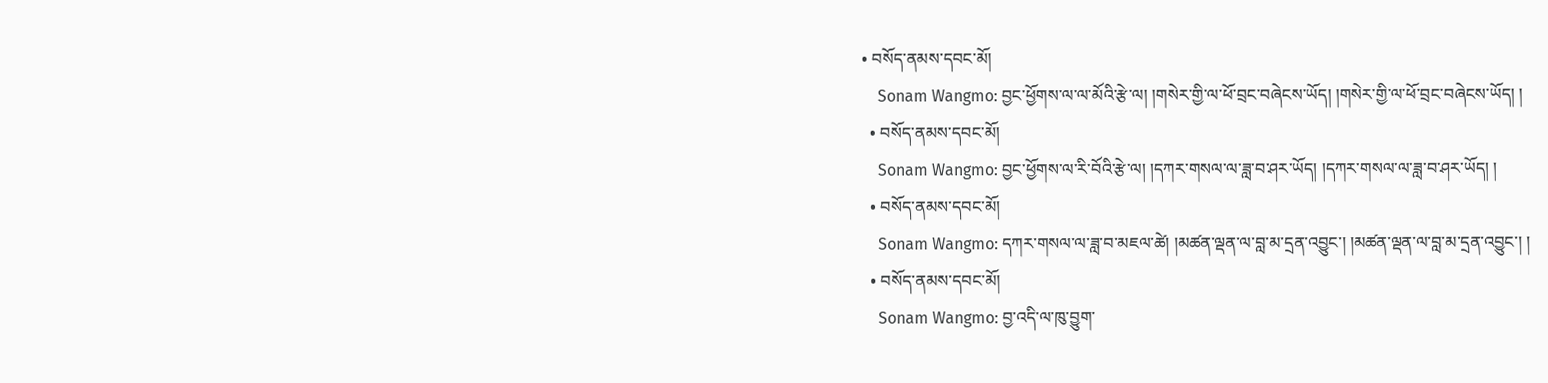• བསོད་ནམས་དབང་མོ།
    Sonam Wangmo: བྱང་ཕྱོགས་ལ་ལ་མོའི་རྩེ་ལ། །གསེར་གྱི་ལ་ཕོ་བྲང་བཞེངས་ཡོད། །གསེར་གྱི་ལ་ཕོ་བྲང་བཞེངས་ཡོད། །
  • བསོད་ནམས་དབང་མོ།
    Sonam Wangmo: བྱང་ཕྱོགས་ལ་རི་བོའི་རྩེ་ལ། །དཀར་གསལ་ལ་ཟླ་བ་ཤར་ཡོད། །དཀར་གསལ་ལ་ཟླ་བ་ཤར་ཡོད། །
  • བསོད་ནམས་དབང་མོ།
    Sonam Wangmo: དཀར་གསལ་ལ་ཟླ་བ་མཇལ་ཚེ། །མཚན་ལྡན་ལ་བླ་མ་དྲན་འབྱུང་། །མཚན་ལྡན་ལ་བླ་མ་དྲན་འབྱུང་། །
  • བསོད་ནམས་དབང་མོ།
    Sonam Wangmo: བྱ་འདི་ལ་ཁུ་བྱུག་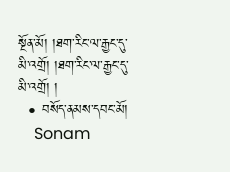སྔོན་མོ། །ཐག་རིང་ལ་རྒྱང་དུ་མི་འགྲོ། །ཐག་རིང་ལ་རྒྱང་དུ་མི་འགྲོ། །
  • བསོད་ནམས་དབང་མོ།
    Sonam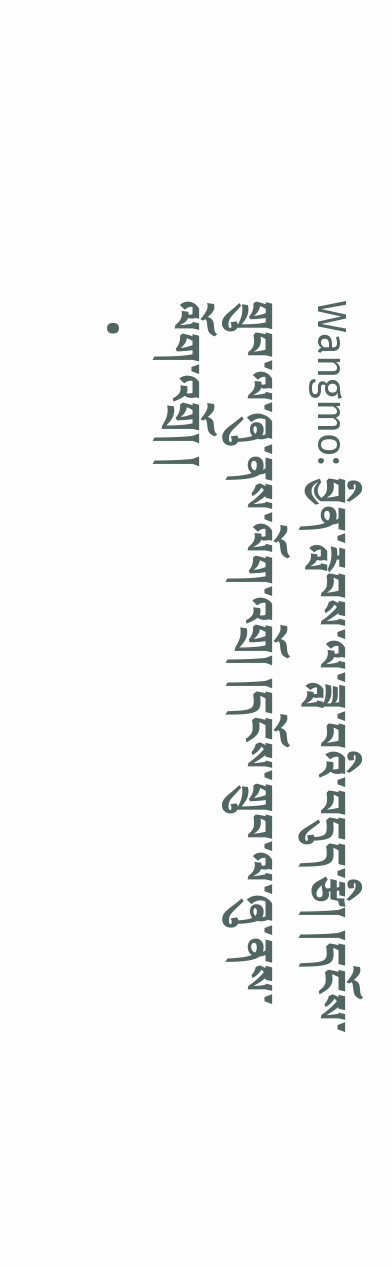Wangmo: བྱིན་རླབས་ལ་ཟླ་བའི་བདུད་རྩི། །དངོས་གྲུབ་ལ་ཞུ་ནས་ལོག་འགྲོ། །དངོས་གྲུབ་ལ་ཞུ་ནས་ལོག་འགྲོ། །
  •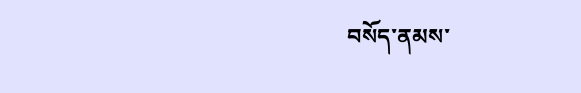བསོད་ནམས་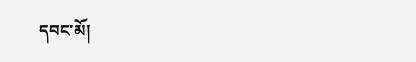དབང་མོ།